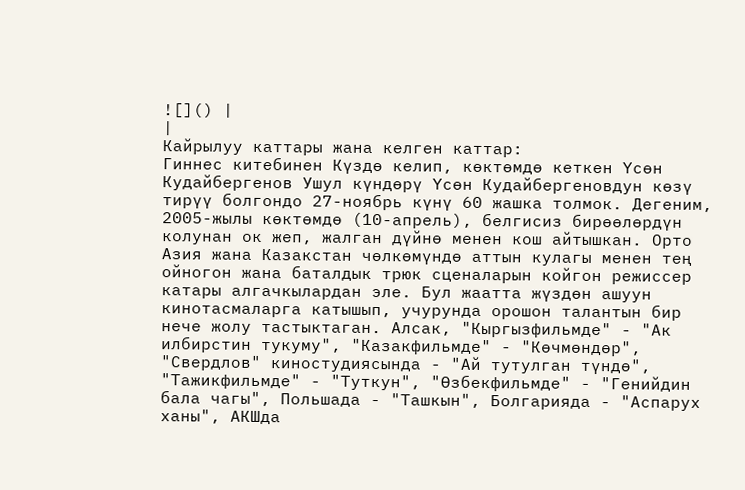![]() |
|
Кайрылуу каттары жана келген каттар:
Гиннес китебинен Күздө келип, көктөмдө кеткен Үсөн Кудайбергенов Ушул күндөрү Үсөн Кудайбергеновдун көзү тирүү болгондо 27-ноябрь күнү 60 жашка толмок. Дегеним, 2005-жылы көктөмдө (10-апрель), белгисиз бирөөлөрдүн колунан ок жеп, жалган дүйнө менен кош айтышкан. Орто Азия жана Казакстан чөлкөмүндө аттын кулагы менен тең ойногон жана баталдык трюк сценаларын койгон режиссер катары алгачкылардан эле. Бул жаатта жүздөн ашуун кинотасмаларга катышып, учурунда орошон талантын бир нече жолу тастыктаган. Алсак, "Кыргызфильмде" - "Ак илбирстин тукуму", "Казакфильмде" - "Көчмөндөр", "Свердлов" киностудиясында - "Ай тутулган түндө", "Тажикфильмде" - "Туткун", "Өзбекфильмде" - "Генийдин бала чагы", Польшада - "Ташкын", Болгарияда - "Аспарух ханы", АКШда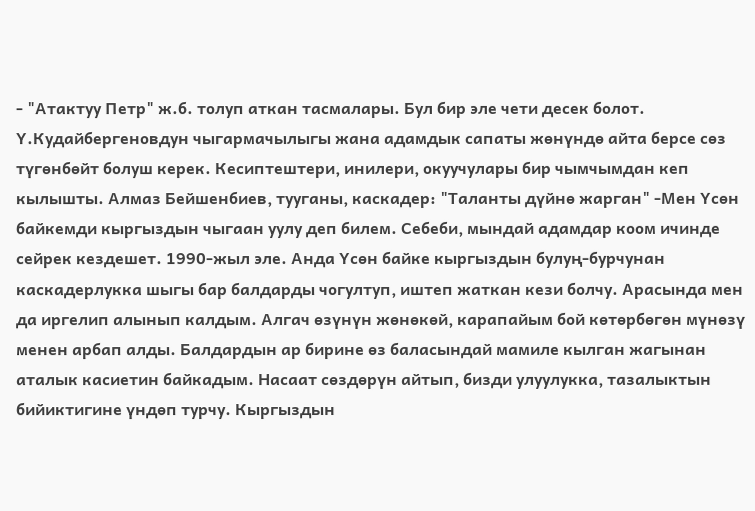- "Атактуу Петр" ж.б. толуп аткан тасмалары. Бул бир эле чети десек болот. Ү.Кудайбергеновдун чыгармачылыгы жана адамдык сапаты жөнүндө айта берсе сөз түгөнбөйт болуш керек. Кесиптештери, инилери, окуучулары бир чымчымдан кеп кылышты. Алмаз Бейшенбиев, тууганы, каскадер: "Таланты дүйнө жарган" -Мен Үсөн байкемди кыргыздын чыгаан уулу деп билем. Себеби, мындай адамдар коом ичинде сейрек кездешет. 1990-жыл эле. Анда Үсөн байке кыргыздын булуң-бурчунан каскадерлукка шыгы бар балдарды чогултуп, иштеп жаткан кези болчу. Арасында мен да иргелип алынып калдым. Алгач өзүнүн жөнөкөй, карапайым бой көтөрбөгөн мүнөзү менен арбап алды. Балдардын ар бирине өз баласындай мамиле кылган жагынан аталык касиетин байкадым. Насаат сөздөрүн айтып, бизди улуулукка, тазалыктын бийиктигине үндөп турчу. Кыргыздын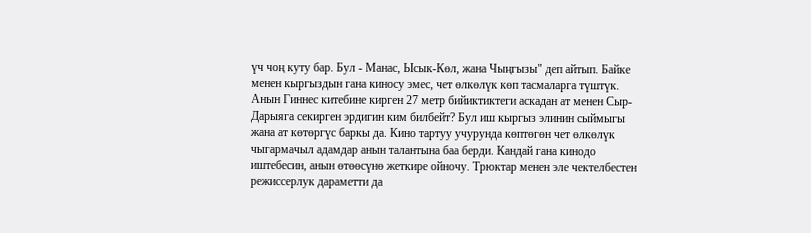үч чоң куту бар. Бул - Манас, Ысык-Көл, жана Чыңгызы" деп айтып. Байке менен кыргыздын гана киносу эмес, чет өлкөлүк көп тасмаларга түштүк. Анын Гиннес китебине кирген 27 метр бийиктиктеги аскадан ат менен Сыр-Дарыяга секирген эрдигин ким билбейт? Бул иш кыргыз элинин сыймыгы жана ат көтөргүс баркы да. Кино тартуу учурунда көптөгөн чет өлкөлүк чыгармачыл адамдар анын талантына баа берди. Кандай гана кинодо иштебесин, анын өтөөсүнө жеткире ойночу. Трюктар менен эле чектелбестен режиссерлук дараметти да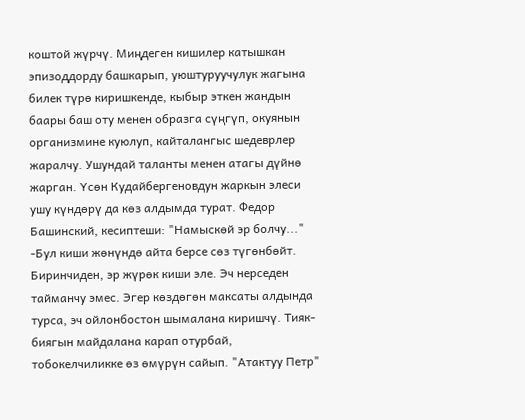коштой жүрчү. Миңдеген кишилер катышкан эпизоддорду башкарып, уюштуруучулук жагына билек түрө киришкенде, кыбыр эткен жандын баары баш оту менен образга сүңгүп, окуянын организмине куюлуп, кайталангыс шедеврлер жаралчу. Ушундай таланты менен атагы дүйнө жарган. Үсөн Кудайбергеновдун жаркын элеси ушу күндөрү да көз алдымда турат. Федор Башинский, кесиптеши: "Намыскөй эр болчу..." -Бул киши жөнүндө айта берсе сөз түгөнбөйт. Биринчиден, эр жүрөк киши эле. Эч нерседен тайманчу эмес. Эгер көздөгөн максаты алдында турса, эч ойлонбостон шымалана киришчү. Тияк-биягын майдалана карап отурбай, тобокелчиликке өз өмүрүн сайып. "Атактуу Петр"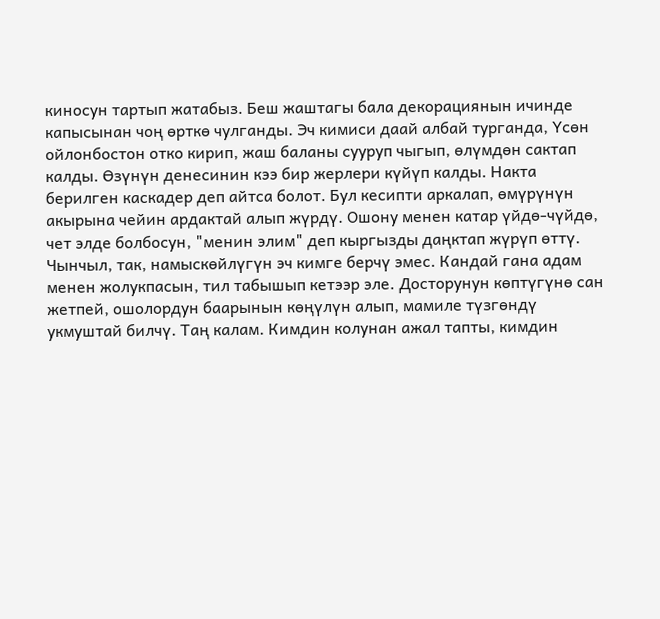киносун тартып жатабыз. Беш жаштагы бала декорациянын ичинде капысынан чоң өрткө чулганды. Эч кимиси даай албай турганда, Үсөн ойлонбостон отко кирип, жаш баланы сууруп чыгып, өлүмдөн сактап калды. Өзүнүн денесинин кээ бир жерлери күйүп калды. Накта берилген каскадер деп айтса болот. Бул кесипти аркалап, өмүрүнүн акырына чейин ардактай алып жүрдү. Ошону менен катар үйдө-чүйдө, чет элде болбосун, "менин элим" деп кыргызды даңктап жүрүп өттү. Чынчыл, так, намыскөйлүгүн эч кимге берчү эмес. Кандай гана адам менен жолукпасын, тил табышып кетээр эле. Досторунун көптүгүнө сан жетпей, ошолордун баарынын көңүлүн алып, мамиле түзгөндү укмуштай билчү. Таң калам. Кимдин колунан ажал тапты, кимдин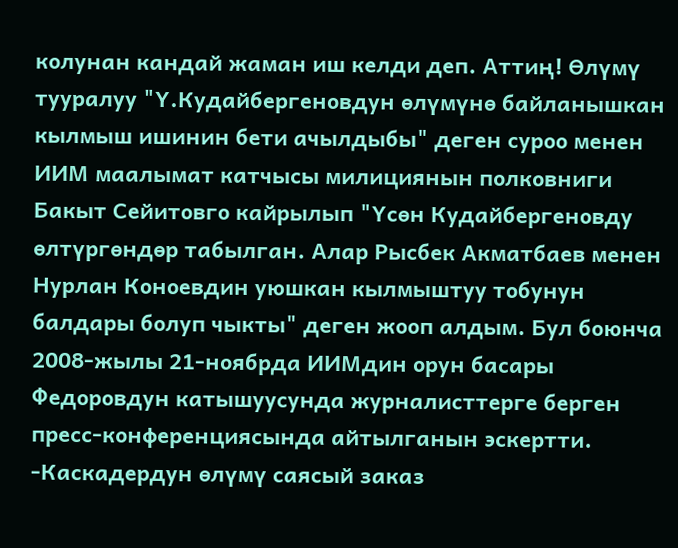колунан кандай жаман иш келди деп. Аттиң! Өлүмү тууралуу "Ү.Кудайбергеновдун өлүмүнө байланышкан кылмыш ишинин бети ачылдыбы" деген суроо менен ИИМ маалымат катчысы милициянын полковниги Бакыт Сейитовго кайрылып "Үсөн Кудайбергеновду өлтүргөндөр табылган. Алар Рысбек Акматбаев менен Нурлан Коноевдин уюшкан кылмыштуу тобунун балдары болуп чыкты" деген жооп алдым. Бул боюнча 2008-жылы 21-ноябрда ИИМдин орун басары Федоровдун катышуусунда журналисттерге берген пресс-конференциясында айтылганын эскертти. -Каскадердун өлүмү саясый заказ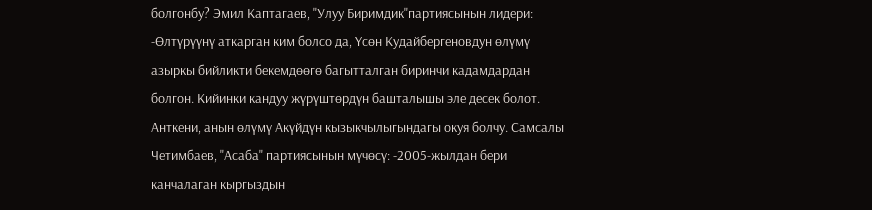болгонбу? Эмил Каптагаев, "Улуу Биримдик"партиясынын лидери: -Өлтүрүүнү аткарган ким болсо да, Үсөн Кудайбергеновдун өлүмү азыркы бийликти бекемдөөгө багытталган биринчи кадамдардан болгон. Кийинки кандуу жүрүштөрдүн башталышы эле десек болот. Анткени, анын өлүмү Акүйдүн кызыкчылыгындагы окуя болчу. Самсалы Четимбаев, "Асаба" партиясынын мүчөсү: -2005-жылдан бери канчалаган кыргыздын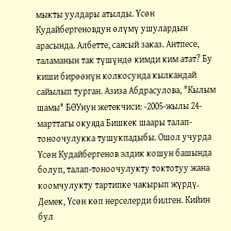мыкты уулдары атылды. Үсөн Кудайбергеновдун өлүмү ушулардын арасында. Албетте, саясый заказ. Антпесе, таламанын так түшүндө кимди ким атат? Бу киши бирөөнүн колкосунда кылкандай сайылып турган. Азиза Абдрасулова, "Кылым шамы" БӨУнун жетекчиси: -2005-жылы 24-марттагы окуяда Бишкек шаары талап-тоноочулукка тушукпадыбы. Ошол учурда Үсөн Кудайбергенов элдик кошун башында болуп, талап-тоноочулукту токтотуу жана коомчулукту тартипке чакырып жүрдү. Демек, Үсөн көп нерселерди билген. Кийин бул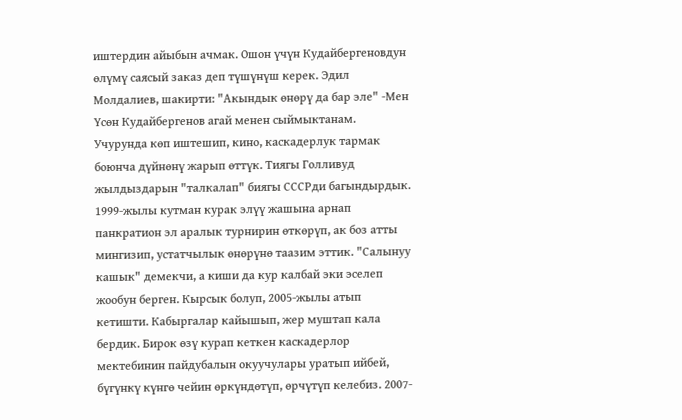иштердин айыбын ачмак. Ошон үчүн Кудайбергеновдун өлүмү саясый заказ деп түшүнүш керек. Эдил Молдалиев, шакирти: "Акындык өнөрү да бар эле" -Мен Үсөн Кудайбергенов агай менен сыймыктанам. Учурунда көп иштешип, кино, каскадерлук тармак боюнча дүйнөнү жарып өттүк. Тиягы Голливуд жылдыздарын "талкалап" биягы СССРди багындырдык. 1999-жылы кутман курак элүү жашына арнап панкратион эл аралык турнирин өткөрүп, ак боз атты мингизип, устатчылык өнөрүнө таазим эттик. "Салынуу кашык" демекчи, а киши да кур калбай эки эселеп жообун берген. Кырсык болуп, 2005-жылы атып кетишти. Кабыргалар кайышып, жер муштап кала бердик. Бирок өзү курап кеткен каскадерлор мектебинин пайдубалын окуучулары уратып ийбей, бүгүнкү күнгө чейин өркүндөтүп, өрчүтүп келебиз. 2007-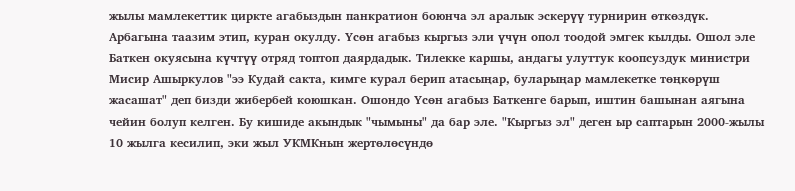жылы мамлекеттик циркте агабыздын панкратион боюнча эл аралык эскерүү турнирин өткөздүк. Арбагына таазим этип, куран окулду. Үсөн агабыз кыргыз эли үчүн опол тоодой эмгек кылды. Ошол эле Баткен окуясына күчтүү отряд топтоп даярдадык. Тилекке каршы, андагы улуттук коопсуздук министри Мисир Ашыркулов "ээ Кудай сакта, кимге курал берип атасыңар, буларыңар мамлекетке төңкөрүш жасашат" деп бизди жибербей коюшкан. Ошондо Үсөн агабыз Баткенге барып, иштин башынан аягына чейин болуп келген. Бу кишиде акындык "чымыны" да бар эле. "Кыргыз эл" деген ыр саптарын 2000-жылы 10 жылга кесилип, эки жыл УКМКнын жертөлөсүндө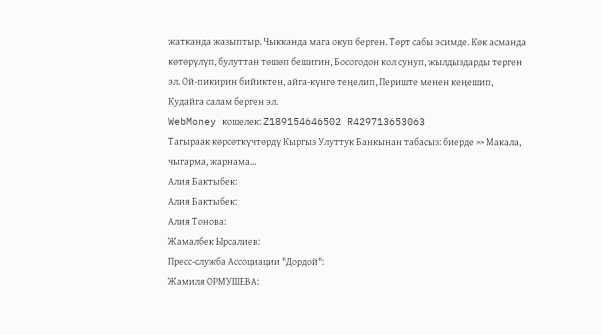жатканда жазыптыр. Чыкканда мага окуп берген. Төрт сабы эсимде. Көк асманда көтөрүлүп, булуттан төшөп бешигин, Босогодон кол сунуп, жылдыздарды терген эл. Ой-пикирин бийиктен, айга-күнгө теңелип, Периште менен кеңешип, Кудайга салам берген эл.
WebMoney кошелек: Z189154646502 R429713653063
Тагыраак көрсөткүчтөрдү Кыргыз Улуттук Банкынан табасыз: биерде >> Макала, чыгарма, жарнама...
Алия Бактыбек:
Алия Бактыбек:
Алия Тонова:
Жамалбек Ырсалиев:
Пресс-служба Ассоциации "Дордой":
Жамиля ОРМУШЕВА: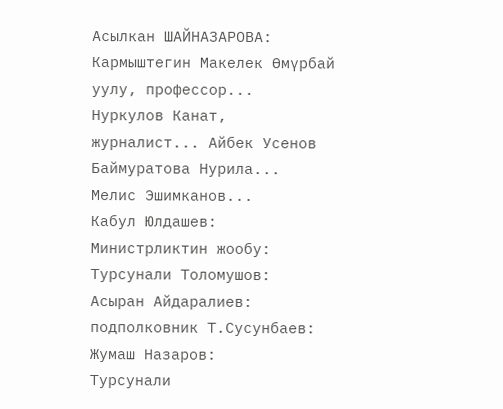Асылкан ШАЙНАЗАРОВА: Кармыштегин Макелек Өмүрбай уулу, профессор...
Нуркулов Канат, журналист... Айбек Усенов
Баймуратова Нурила...
Мелис Эшимканов...
Кабул Юлдашев:
Министрликтин жообу:
Турсунали Толомушов:
Асыран Айдаралиев:
подполковник Т.Сусунбаев:
Жумаш Назаров:
Турсунали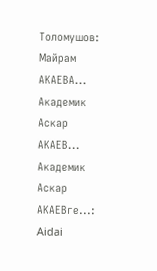Толомушов:
Майрам АКАЕВА...
Академик Аскар АКАЕВ...
Академик Аскар АКАЕВге...:
Aidai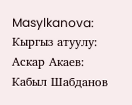Masylkanova:
Кыргыз атуулу:
Аскар Акаев:
Кабыл Шабданов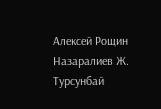Алексей Рощин
Назаралиев Ж.
Турсунбай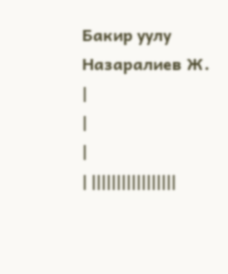Бакир уулу
Назаралиев Ж.
|
|
|
| |||||||||||||||||